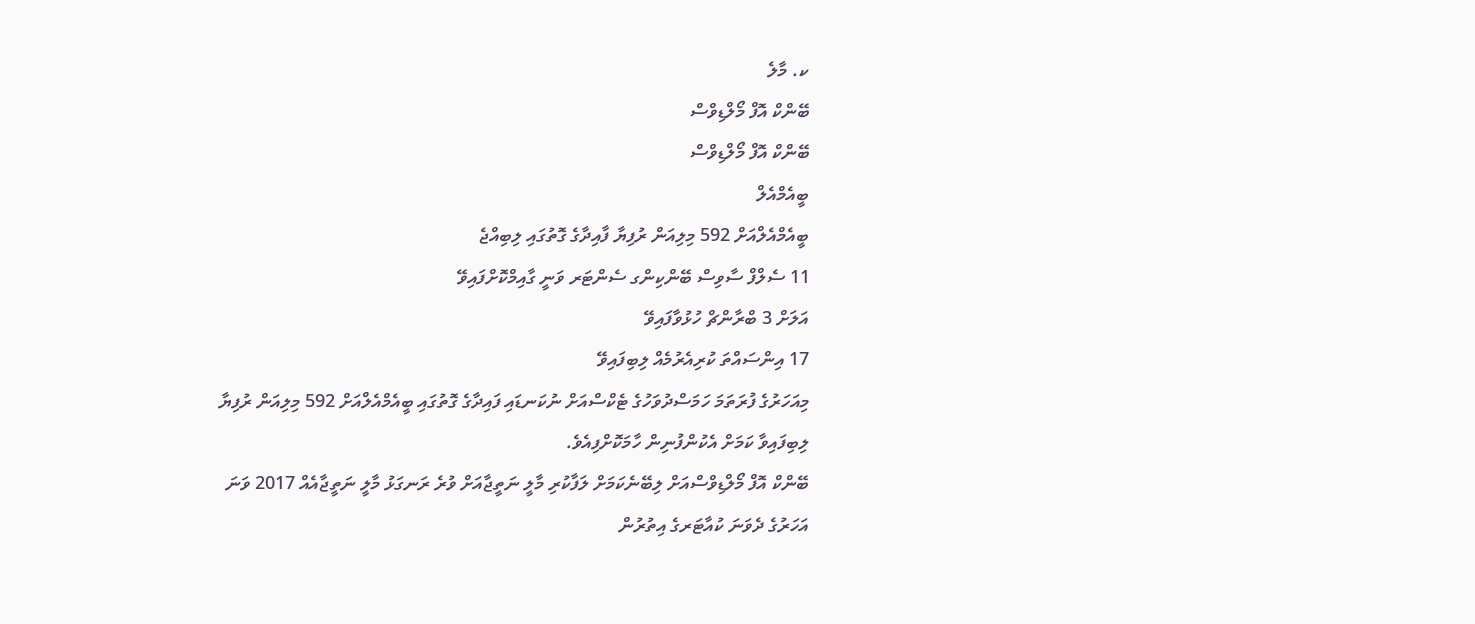ކ. މާލެ
ބޭންކް އޮފް މޯލްޑިވްސް
ބޭންކް އޮފް މޯލްޑިވްސް
ބީއެމްއެލް
ބީއެމްއެލްއަށް 592 މިލިއަން ރުފިޔާ ފާއިދާގެ ގޮތުގައި ލިބިއްޖެ
11 ސެލްފް ސާވިސް ބޭންކިންގ ސެންޓަރ ވަނީ ގާއިމްކޮށްފައިވޭ
އަލަށް 3 ބްރާންޗް ހުޅުވާފައިވޭ
17 އިންސައްތަ ކުރިއެރުމެއް ލިބިފައިވޭ
މިއަހަރުގެ ފުރަތަމަ ހަމަސްދުވަހުގެ ޓެކްސްއަށް ނުކަނޑައި ފައިދާގެ ގޮތުގައި ބީއެމްއެލްއަށް 592 މިލިއަން ރުފިޔާ ލިބިފައިވާ ކަމަށް އެކުންފުނިން ހާމަކޮށްފިއެވެ.
ބޭންކް އޮފް މޯލްޑިވްސްއަށް ލިބޭނެކަމަށް ލަފާކުރި މާލީ ނަތީޖާއަށް ވުރެ ރަނގަޅު މާލީ ނަތީޖާއެއް 2017 ވަނަ އަހަރުގެ ދެވަނަ ކުއާޓަރގެ އިތުރުން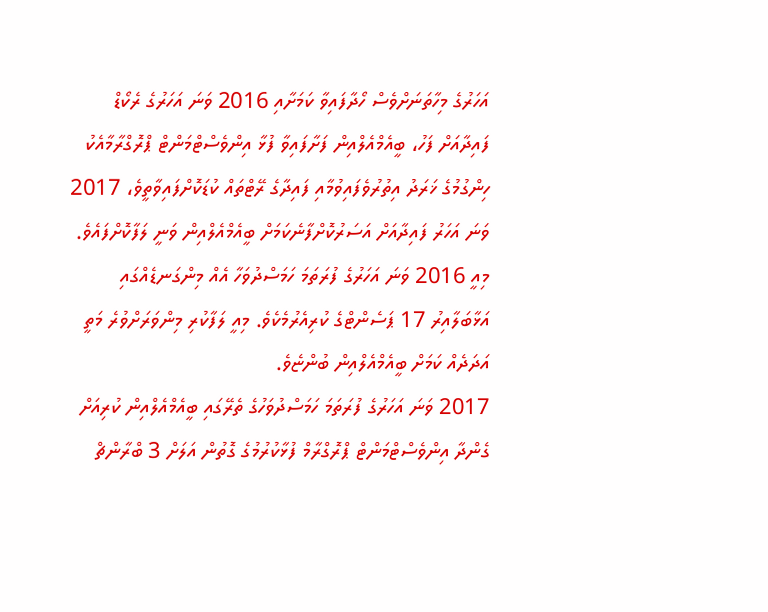އަހަރުގެ މިހާތަނަށްވެސް ހޯދާފައިވާ ކަމަށާއި 2016 ވަނަ އަހަރުގެ ރެކޯޑް ފައިދާއަށް ފަހު، ބީއެމްއެލްއިން ފަށާފައިވާ ފުޅާ އިންވެސްޓްމަންޓް ޕްރޮގްރާމާއެކު ހިންގުމުގެ ޚަރަދު އިތުރުވެފައިވުމާއި ފައިދާގެ ރޭޓްތައް ކުޑަކޮށްފައިވާތީވެ، 2017 ވަނަ އަހަރު ފައިދާއަށް އަސަރުކޮށްފާނެކަމަށް ބީއެމްއެލްއިން ވަނީ ލަފާކޮށްފައެވެ.
މިއީ 2016 ވަނަ އަހަރުގެ ފުރަތަމަ ހަމަސްދުވަހާ އެއް މިންގަނޑެއްގައި އަޅާބަލާއިރު 17 ޕަސެންޓްގެ ކުރިއެރުމެކެވެ. މިއީ ލަފާކުރި މިންވަރަށްވުރެ މަތީ އަދަދެއް ކަމަށް ބީއެމްއެލްއިން ބުންޏެވެ.
2017 ވަނަ އަހަރުގެ ފުރަތަމަ ހަމަސްދުވަހުގެ ތެރޭގައި ބީއެމްއެލްއިން ކުރިއަށް ގެންދާ އިންވެސްޓްމަންޓް ޕްރޮގްރާމް ފުޅާކުރުމުގެ ގޮތުން އަލަށް 3 ބްރާންޗް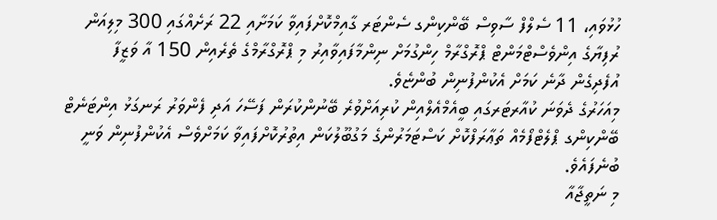ހުޅުވައި، 11 ސެލްފް ސާވިސް ބޭންކިންގ ސެންޓަރ ގާއިމްކޮށްފައިވާ ކަމަށާއި 22 ރަށެއްގައި 300 މިލިއަން ރުފިޔާގެ އިންވެސްޓްމަންޓް ޕްރޮގްރާމް ހިންގުމަށް ނިންމާފައިވާއިރު މި ޕްރޮގްރާމްގެ ތެރެއިން 150 އާ ވަޒީފާ އުފެދިގެން ދާނެ ކަމަށް އެކުންފުނިން ބުންޏެވެ.
މިއަހަރުގެ ދެވަނަ ކުއާރޓަރގައި ބީއެމްއެލްއިން ކުރިއަށްވުރެ ބޭނުންކުރަން ފަސޭހަ އަދި ފެންވަރު ރަނގަޅު އިންޓަނެޓް ބޭންކިންގ ޕްލެޓްފޯމެއް ތަޢާރަފްކޮށް ކަސްޓަމަރުންގެ މަގުބޫލުކަން އިތުރުކޮށްފައިވާ ކަމަށްވެސް އެކުންފުނިން ވަނީ ބުނެފައެވެ.
މި ނަތީޖާއާ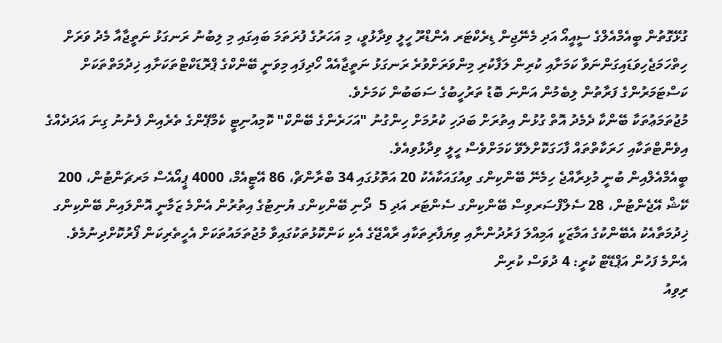ގުޅޭގޮތުން ބީއެމްއެލްގެ ސީއީއޯ އަދި މެނޭޖިން ޑިރެކްޓަރ އެންޑްރޫ ހީލީ ވިދާޅުވީ، މި އަހަރުގެ ފުރަތަމަ ބައިގައި މި ލިބުނު ރަނގަޅު ނަތީޖާއާ މެދު ވަރަށް ހިތްހަމަޖެހިވަޑައިގަންނަވާ ކަމަށާއި ކުރިން ލަފާކުރި މިންވަރަށްވުރެ ރަނގަޅު ނަތީޖާއެއް ހޯދިފައި މިވަނީ ބޭންކްގެ ޕްރޮޑަކްޓްތަކަށާއި ޚިދުމަތްތަކަށް ކަސްޓަމަރުންގެ ފަރާތުން ލިބެމުން އަންނަ ބޮޑު ތަރުހީބުގެ ސަބަބުން ކަމަށެވެ.
މުޖުތަމަޢުތަކާ ބޭންކާ ދެމެދު އޮތް ގުޅުން އިތުރަށް ބަދަހި ކުރުމަށް ހިންގުނު "އަހަރެންގެ ބޭންކް" ކޮމިއުނިޓީ ކެމްޕޭންގެ ތެރެއިން ފެނުނު ގިނަ އަދަދެއްގެ އިވެންޓްތަކާއި ހަރަކާތްތައް ފާހަގަކޮށްލެވޭ ކަމަށްވެސް ހީލީ ވިދާޅުވިއެވެ.
ބީއެމްއެލްއިން ބުނީ މުޅިރާއްޖެ ހިމެނޭ ބޭންކިންގ ވިއުގައަކާއެކު 20 އަތޮޅުގައި 34 ބްރާންޗް، 86 އޭޓީއެމް، 4000 ޕީއޯއެސް މަރޗަންޓުން، 200 ކޭޝް އޭޖެންޓުން، 28 ސެލްފްސަރވިސް ބޭންކިންގ ސެންޓަރ އަދި 5  ދޯނި ބޭންކިންގ ޔުނިޓުގެ އިތުރުން އެންމެ ޒަމާނީ އޮންލައިން ބޭންކިންގ ޚިދުމަތާއެކު އެބޭންކުގެ އަމާޒަކީ އަމިއްލަ ފަރުދުންނާއި ވިޔަފާރިތަކާއި ރާއްޖޭގެ އެކި ކަންކޮޅުތަކުގައިވާ މުޖުތަމައުތަކަށް އެހީތެރިކަން ފޯރުކޮށްދިނުމެވެ.
އެންމެ ފަހުން އަޕްޑޭޓް ކުރީ: 4 ދުވަސް ކުރިން
ރިވިއު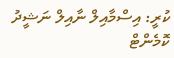ކުރީ: އިސްމާއިލް ނާއިލް ނަޝީދު
ކޮމެންޓް